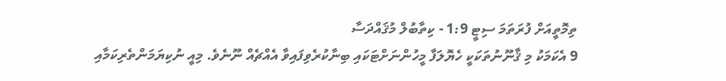ތިމޮތީއަށް ފުރަތަމަ ސިޓީ 1:9 - ކިތާބުލް މުޤައްދަސާ
9 އެކަމަކު މި ޤާނޫނުތަކަކީ ހެޔޮލަފާ މީހުންނަށްޓަކައި ބިނާކުރެވިފައިވާ އެއްޗެއް ނޫނެވެ. މިއީ ނުކިޔަމަންތެރިކަމާއި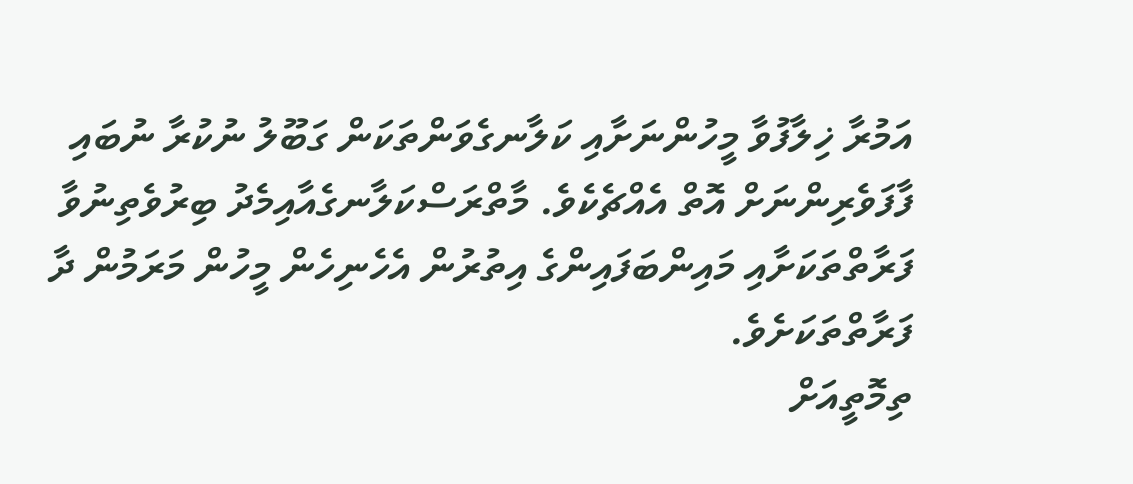އަމުރާ ޚިލާފުވާ މީހުންނަށާއި ކަލާނގެވަންތަކަން ގަބޫލު ނުކުރާ ނުބައި ފާފަވެރިންނަށް އޮތް އެއްޗެކެވެ. މާތްރަސްކަލާނގެއާއިމެދު ބިރުވެތިނުވާ ފަރާތްތަކަށާއި މައިންބަފައިންގެ އިތުރުން އެހެނިހެން މީހުން މަރަމުން ދާ ފަރާތްތަކަށެވެ.
ތިމޮތީއަށް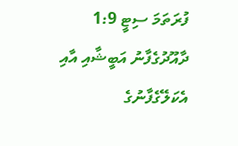ފުރަތަމަ ސިޓީ 1:9
ދާއޫދުގެފާނު އަބީޝާއި އާއި އެކަލޭގެފާނުގެ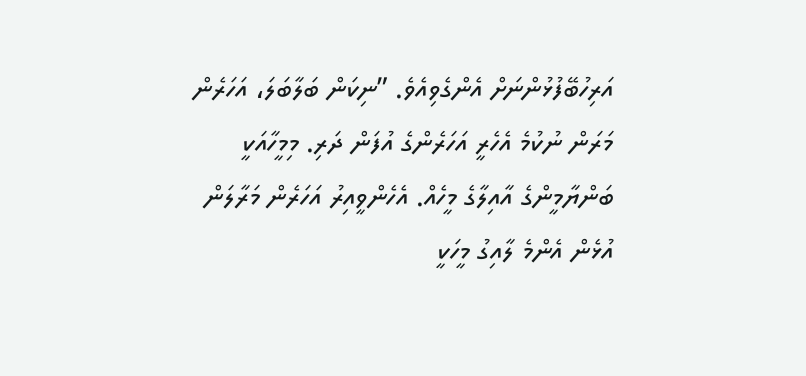އަރިހުބޭފުޅުންނަށް އެންގެވިއެވެ. ”ނިކަން ބަލާބަލަ، އަހަރެން މަރަން ނުކުމެ އެހެރީ އަހަރެންގެ އުފަން ދަރި. މިމީހާއަކީ ބަންޔާމީންގެ އާއިލާގެ މީހެއް. އެހެންވީއިރު އަހަރެން މަރާލަން އުޅެން އެންމެ ލާއިގު މީހަކީ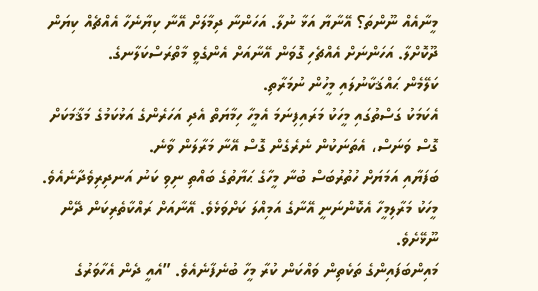މީނާއެއް ނޫންތަ؟ އޭނާޔާ އަޅާ ނުލާ. އަހަންނާ ދިމާލަށް އޭނާ ކިޔާނެހާ އެއްޗެއް ކިޔަން ދޫކޮށްލާ. އަހަންނަށް އެއްޗެހި ގޮވަން އޭނާއަށް އެންގެވީ މާތްރަސްކަލާނގެ.
ކަލޭމެން ޙައްޤަކާނުލައި މީހުން ނުމަރާތި.
އެކަމަކު ގަސްތުގައި މީހަކު މަރައިފިނަމަ އެމީހާ ހިމާޔަތް އެދި އަހަރެންގެ އަޅުކަމުގެ މަޤާމަކަށް ގޮސް ވަނަސް، އެތަނަކުން ނެރެގެން ގޮސް އޭނާ މަރާލަން ވާނެ.
ބަފަޔާއި އަމަޔަށް ހުތުރުބަސް ބުނާ މީހާގެ ޙަޔާތުގެ ބައްތި ނިވި ކަނު އަނދިރިވެދާނެއެވެ.
މީހަކު މަރާލިމީހާ އެކޮންނަނީ އޭނާގެ އަމިއްލަ ކަށްވަޅެވެ. އޭނާއަށް ރައްކާތެރިކަން ދޭން ނޫޅޭށެވެ.
މައިންބަފައިންގެ ތަކެތިން ވައްކަން ކުރާ މީހާ ބުނެފާނެއެވެ. ”އެއީ ދެން އެހާވަރުގެ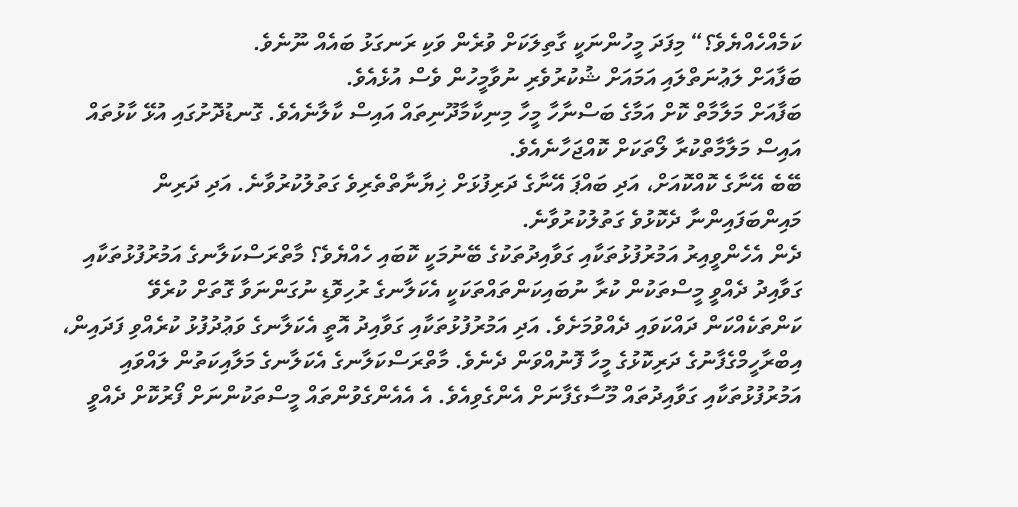ކަމެއްހެއްޔެވެ؟“ މިފަދަ މީހުންނަކީ ގާތިލަކަށް ވުރެން ވަކި ރަނގަޅު ބައެއް ނޫނެވެ.
ބަފާއަށް ލަޢުނަތްލައި އަމައަށް ޝުކުރުވެރި ނުވާމީހުން ވެސް އުޅެއެވެ.
ބަފާއަށް މަލާމާތް ކޮށް އަމާގެ ބަސްނާހާ މީހާ މިނިކާމާދޫނިތައް އައިސް ކާލާނެއެވެ. ގޮނޑުދޮށުގައި އުޅޭ ކާޅުތައް އައިސް މަލާމާތްކުރާ ލޯތަކަށް ކޮއްޖަހާނެއެވެ.
ބޭބެ އޭނާގެ ކޮއްކޮއަށް، އަދި ބައްޕަ އޭނާގެ ދަރިފުޅަށް ޚިޔާނާތްތެރިވެ ގަތުލުކުރުވާނެ. އަދި ދަރިން މައިންބަފައިންނާ ދެކޮޅުވެ ގަތުލުކުރުވާނެ.
ދެން އެހެންވީއިރު އަމުރުފުޅުތަކާއި ގަވާއިދުތަކުގެ ބޭނުމަކީ ކޮބައި ހެއްޔެވެ؟ މާތްރަސްކަލާނގެ އަމުރުފުޅުތަކާއި ގަވާއިދު ދެއްވީ މީސްތަކުން ކުރާ ނުބައިކަންތައްތަކަކީ އެކަލާނގެ ރުހިވޮޑި ނުގަންނަވާ ގޮތަށް ކުރެވޭ ކަންތަކެއްކަން ދައްކަވައި ދެއްވުމަށެވެ. އަދި އަމުރުފުޅުތަކާއި ގަވާއިދު އޮތީ އެކަލާނގެ ވަޢުދުފުޅު ކުރެއްވި ފަދައިން، އިބްރާހީމްގެފާނުގެ ދަރިކޮޅުގެ މީހާ ފޮނުއްވަން ދެނެވެ. މާތްރަސްކަލާނގެ އެކަލާނގެ މަލާއިކަތުން ލައްވައި އަމުރުފުޅުތަކާއި ގަވާއިދުތައް މޫސާގެފާނަށް އެންގެވިއެވެ. އެ އެއެންގެވުންތައް މީސްތަކުންނަށް ފޯރުކޮށް ދެއްވީ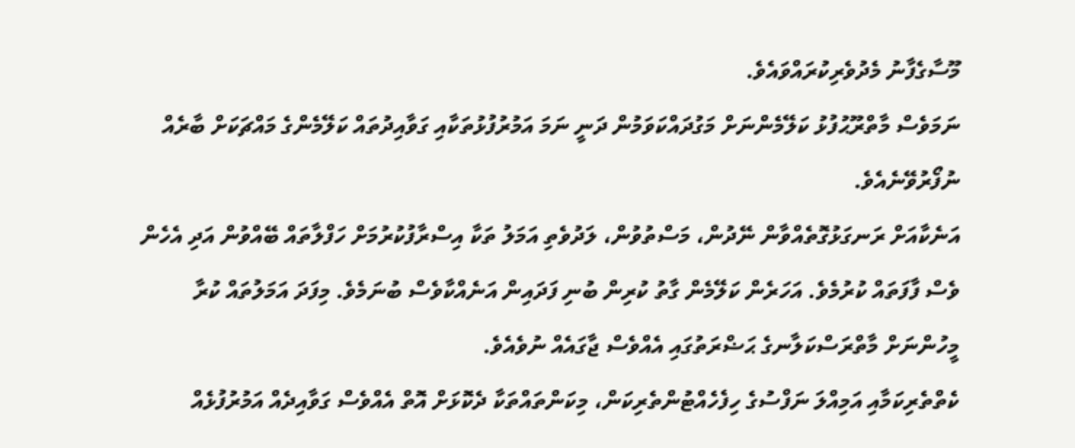މޫސާގެފާނު މެދުވެރިކުރައްވައެވެ.
ނަމަވެސް މާތްރޫޙުފުޅު ކަލޭމެންނަށް މަގުދައްކަވަމުން ދަނީ ނަމަ އަމުރުފުޅުތަކާއި ގަވާއިދުތައް ކަލޭމެންގެ މައްޗަކަށް ބާރެއް ނުފޯރުވޭނެއެވެ.
އަނެކާއަށް ރަނގަޅުގޮތެއްވާން ނޭދުން، މަސްތުވުން، ލަދުވެތި އަމަލު ތަކާ އިސްރާފުކުރުމަށް ހަފްލާތައް ބޭއްވުން އަދި އެހެން ވެސް ފާފަތައް ކުރުމެވެ. އަހަރެން ކަލޭމެން ގާތު ކުރިން ބުނި ފަދައިން އަނެއްކާވެސް ބުނަމެވެ. މިފަދަ އަމަލުތައް ކުރާ މީހުންނަށް މާތްރަސްކަލާނގެ ޙަޟްރަތުގައި އެއްވެސް ޖާގައެއް ނުވެއެވެ.
ކެތްތެރިކަމާއި އަމިއްލަ ނަފްސުގެ ހިފެހެއްޓުންތެރިކަން، މިކަންތައްތަކާ ދެކޮޅަށް އޮތް އެއްވެސް ގަވާއިދެއް އަމުރުފުޅެއް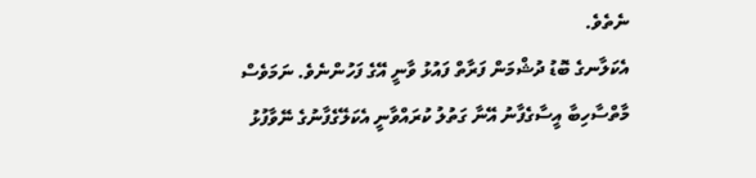ނެތެވެ.
އެކަލާނގެ ބޮޑު ދުޝްމަން ފަރާތް ފައުޅު ވާނީ އޭގެ ފަހުންނެވެ. ނަމަވެސް މާތްސާހިބާ އީސާގެފާނު އޭނާ ގަތުލު ކުރައްވާނީ އެކަލޭގެފާނުގެ ނޭވާފުޅު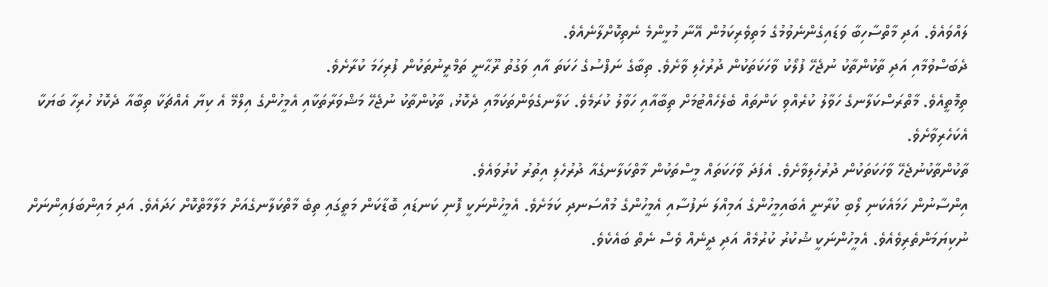ލައްވައެވެ. އަދި މާތްސާހިބާ ވަޑައިގެންނެވުމުގެ މަތިވެރިކަމުން އޭނާ މުޅީންމެ ނެތިކޮށްލާނެއެވެ.
ދެބަސްވުމާއި އަދި ތާކުންތާކު ނުޖެހޭ ފުލޯކު ވާހަކަތަކުން ދުރުހެލި ވާށެވެ. ތިބާގެ ނަފްސުގެ ހަކަތަ އާއި ވަގުތު ރޫޙާނީ ތަމްރީނުތަކުން ފުރިހަމަ ކުރާށެވެ.
ތިމޮތީއެވެ. މާތްރަސްކަލާނގެ ހަވާލު ކުރެއްވި ކަންތައް ބެލެހެއްޓުމަށް ތިބާއާއި ހަވާލު ކުރަމެވެ. ކަލާނގެވަންތަކަމާއި ދެކޮޅު، ތާކުންތާކު ނުޖެހޭ މަޝްވަރާތަކާއި އެމީހުންގެ އިލްމޭ އެ ކިޔާ އެއްޗަކާ ތިބާއާ ދެކޮޅު ހުރިހާ ބަޔަކާ އެކަހެރިވާށެވެ.
ތާކުންތާކުނުޖެހޭ ވާހަކަތަކުން ދުރުހެލިވާށެވެ. އެފަދަ ވާހަކަތައް މީސްތަކުން މާތްކަލާނގެއާ ދުރުހެލި އިތުރު ކުރުވައެވެ.
އިންސާނުން ހަމައެކަނި ލޯބި ކުރާނީ އެބައިމީހުންގެ އަމިއްލަ ނަފުސާއި އެމީހުންގެ މުއްސަނދި ކަމަށެވެ. އެމީހުންނަކީ ފޮނި ކަނޑައި ބޮޑާކަން މަތީގައި ތިބެ މާތްކަލާނގެއަށް މަލާމާތްކޮށް ހަދައެވެ. އަދި މައިންބަފައިންނަށް ނުކިޔަމަންތެރިވެއެވެ. އެމީހުންނަކީ ޝުކުރު ކުރުމެއް އަދި ދީނެއް ވެސް ނެތް ބައެކެވެ.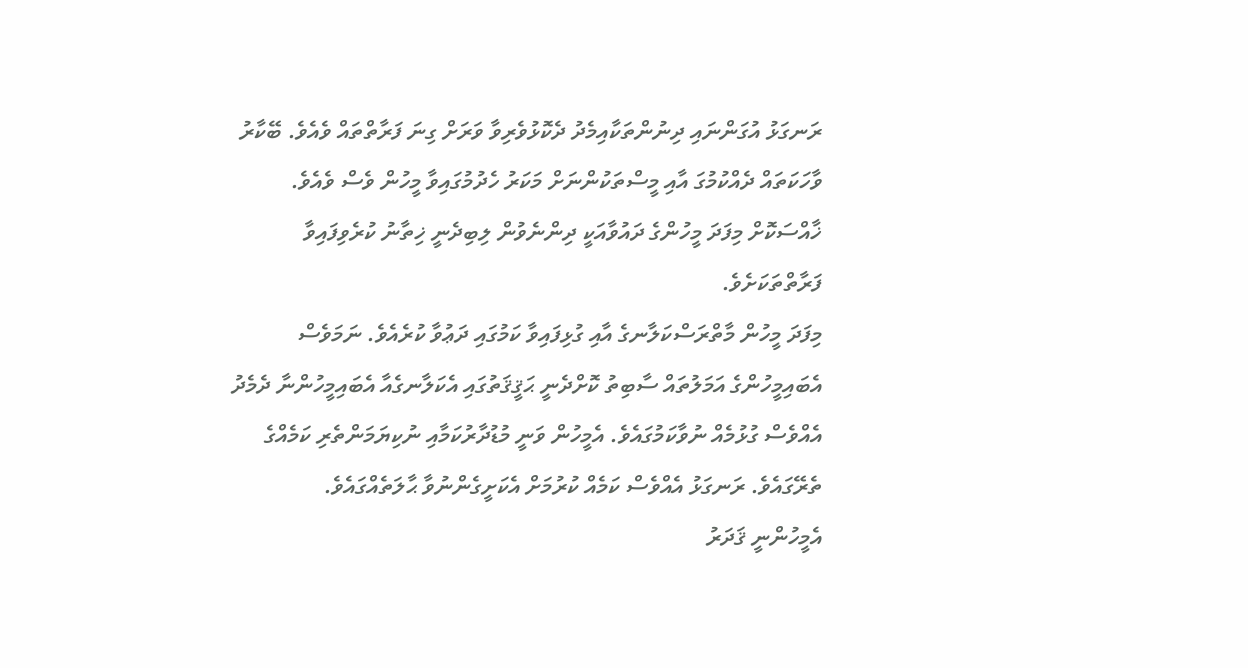ރަނގަޅު އުގަންނައި ދިނުންތަކާއިމެދު ދެކޮޅުވެރިވާ ވަރަށް ގިނަ ފަރާތްތައް ވެއެވެ. ބޭކާރު ވާހަކަތައް ދެއްކުމުގަ އާއި މީސްތަކުންނަށް މަކަރު ހެދުމުގައިވާ މީހުން ވެސް ވެއެވެ. ޚާއްސަކޮށް މިފަދަ މީހުންގެ ދައުވާއަކީ ދިންނެވުން ލިބިދެނީ ޚިތާނު ކުރެވިފައިވާ ފަރާތްތަކަށެވެ.
މިފަދަ މީހުން މާތްރަސްކަލާނގެ އާއި ގުޅިފައިވާ ކަމުގައި ދަޢުވާ ކުރެއެވެ. ނަމަވެސް އެބައިމީހުންގެ އަމަލުތައް ސާބިތު ކޮށްދެނީ ޙަޤީޤަތުގައި އެކަލާނގެއާ އެބައިމީހުންނާ ދެމެދު އެއްވެސް ގުޅުމެއް ނުވާކަމުގައެވެ. އެމީހުން ވަނީ މުޑުދާރުކަމާއި ނުކިޔަމަންތެރި ކަމެއްގެ ތެރޭގައެވެ. ރަނގަޅު އެއްވެސް ކަމެއް ކުރުމަށް އެކަށީގެންނުވާ ޙާލަތެއްގައެވެ.
އެމީހުންނީ ޤަދަރު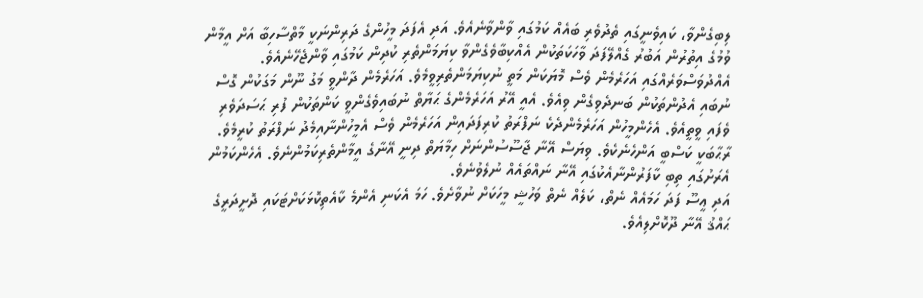ލިބިގެންވާ، ކައިވެނީގައި ތެދުވެރި ބައެއް ކަމުގައި ވާންވާނެއެވެ. އަދި އެފަދަ މީހުންގެ ދަރިންނަކީ މާތްސާހިބާ އަށް އީމާން ވުމުގެ އިތުރުން އަބުރު ގެއްލޭފަދަ ވާހަކަތަކުން އެއްކިބާވެގެންވާ ކިޔަމަންތެރި ކުދިން ކަމުގައި ވާންޖެހޭނެއެވެ.
އެއްދުވަސްވަރެއްގައި އަހަރެމެން ވެސް މޮޔަކަން މަތީ ނުކިޔަމަންތެރިވީމެވެ. އަހަރެމެން ދާންވީ މަގު ނޫން މަގަކުން ގޮސް ނުބައި އެދުންތަކުން ބަނދެވިގެން ވިއެވެ. އެއީ އޭރު އަހަރެމެންގެ ޙަޔާތް ނުބައިވެގެންވީ ކަންތަކުން ފުރި ޙަސަދަވެރި ވެފައި ވީތީއެވެ. އެހެންމީހުން އަހަރެމެންދެކެ ނަފްރަތު ކުރިފަދައިން އަހަރެމެން ވެސް އެމީހުންނާއިމެދު ނަފްރަތު ކުރީމެވެ.
ރާޙާބަކީ ކަސްބީ އަންހެނެކެވެ. ވިޔަސް އޭނާ ޖާސޫސުންނަށް ހިމާޔަތް ދިނީ އޭނާގެ އީމާންތެރިކަމުންނެވެ. އެހެންކަމުން އެރަށުގައި ތިބި ކާފަރުންނާއެކުގައި އޭނާ ނައްތައެއް ނުލެވުނެވެ.
އަދި ޢީސޫ ފަދަ ހަމައެއް ނެތް، ކަލެއް ނެތް ވަހުޝީ މީހަކަށް ނުވާށެވެ. ހަމަ އެކަނި އެންމެ ކާއެތިކޮޅަކަށްޓަކައި ދޮށީދަރީގެ ޙައްޤު އޭނާ ދޫކޮށްލިއެވެ.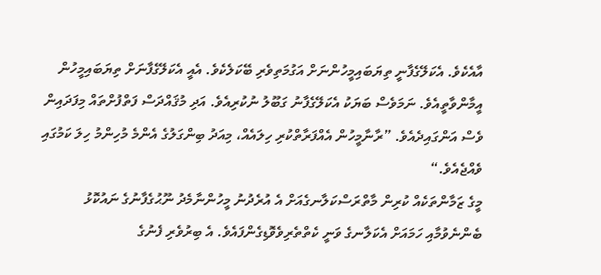އާއެކެވެ. އެކަލޭގެފާނީ ތިޔަބައިމީހުންނަށް އަގުމަތިވެރި ބޭކަލެކެވެ. އެއީ އެކަލޭގެފާނަށް ތިޔަބައިމީހުން އީމާންވާތީއެވެ. ނަމަވެސް ބަޔަކު އެކަލޭގެފާނު ގަބޫލު ނުކުރިއެވެ. އަދި މުޤައްދަސް ފަތްފުށްތައް މިފަދައިން ވެސް އަންގައިދެއެވެ. ”ރާނާމީހުން އެއްފަރާތްކުރި ހިލައެއް، މިއަދު ބިންގަލުގެ އެންމެ މުހިންމު ހިލަ ކަމުގައި ވެއްޖެއެވެ.“
މީގެ ޒަމާންތަކެއް ކުރިން މާތްރަސްކަލާނގެއަށް އެ އުރެދުނު މީހުންނާމެދު ނޫޙުގެފާނުގެ ނައުކޮޅު ބެންނެވުމާއި ހަމައަށް އެކަލާނގެ ވަނީ ކެތްތެރިވެވޮޑިގެންފައެވެ. އެ ބިރުވެރި ފެނުގެ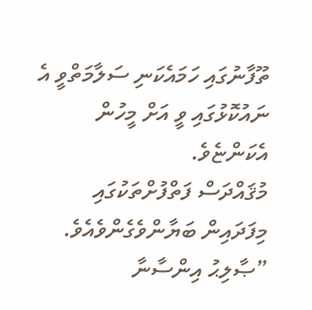ތޫފާނުގައި ހަމައެކަނި ސަލާމަތްވީ އެ ނައުކޮޅުގައި ވީ އަށް މީހުން އެކަންޏެވެ.
މުޤައްދަސް ފަތްފުށްތަކުގައި މިފަދައިން ބަޔާންވެގެންވެއެވެ. ”ޞާލިޙު އިންސާނާ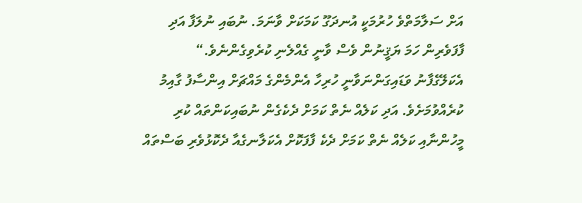އަށް ސަލާމަތްވެ ހުރުމަކީ އުނދަގޫ ކަމަކަށް ވާނަމަ. ނުބައި ނުލަފާ އަދި ފާފަވެރިން ހަމަ ޔަޤީނުން ވެސް ވާނީ ގެއްލެނި ކުރެވިގެންނެވެ.“
އެކަލޭގެފާނު ވަޑައިގަންނަވާނީ ހުރިހާ އެންމެންގެ މައްޗަށް އިންސާފު ގާއިމު ކުރެއްވުމަށެވެ. އަދި ކަލެއް ނެތް ކަމަށް ދެކެގެން ނުބައިކަންތައް ކުރި މީހުންނާއި ކަލެއް ނެތް ކަމަށް ދެކެ ފާފަކޮށް އެކަލާނގެއާ ދެކޮޅުވެރި ބަސްތައް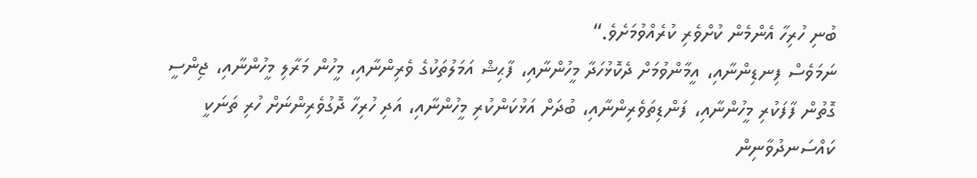ބުނި ހުރިހާ އެންމެން ކުށްވެރި ކުރެއްވުމަށެވެ.“
ނަމަވެސް ފިނޑިންނާއި، އީމާންވުމަށް ދެކޮޅުހަދާ މީހުންނާއި، ފާޙިޝް އަމަލުތަކުގެ ވެރިންނާއި، މީހުން މަރާލި މީހުންނާއި، ޖިންސީ ގޮތުން ފާފަކުރި މީހުންނާއި، ފަންޑިތަވެރިންނާއި، ބުދަށް އަޅުކަންކުރި މީހުންނާއި، އަދި ހުރިހާ ދޮގުވެރިންނަށް ހުރި ތަނަކީ ކައްސަނދުވާނިން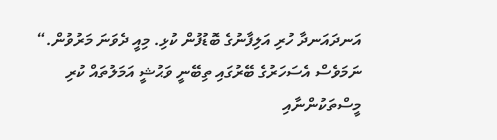އަނދައަނދާ ހުރި އަލިފާނުގެ ބޮޑުފުން ކުޅި. މިއީ ދެވަނަ މަރުވުން.“
ނަމަވެސް އެސަހަރުގެ ބޭރުގައި ތިބޭނީ ވަޙުޝީ އަމަލުތައް ކުރި މީސްތަކުންނާއި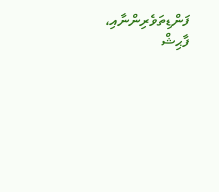ފަންޑިތަވެރިންނާއި، ފާޙިޝް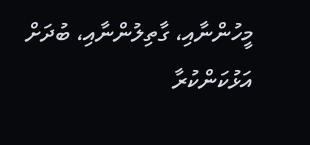މީހުންނާއި، ގާތިލުންނާއި، ބުދަށް އަޅުކަންކުރާ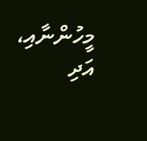މީހުންނާއި، އަދި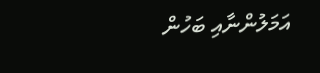އަމަލުންނާއި ބަހުން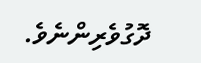ދޮގުވެރިންނެވެ.